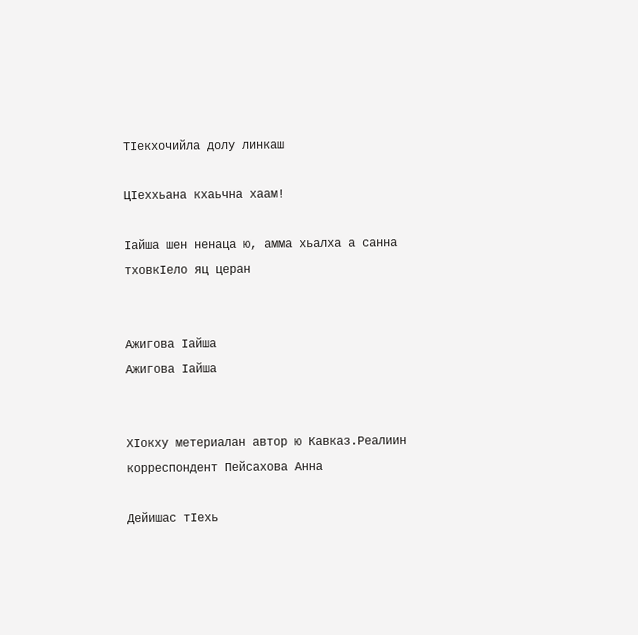ТIекхочийла долу линкаш

ЦIеххьана кхаьчна хаам!

Iайша шен ненаца ю, амма хьалха а санна тховкIело яц церан


Ажигова Iайша
Ажигова Iайша


ХIокху метериалан автор ю Кавказ.Реалиин корреспондент Пейсахова Анна

Дейишас тIехь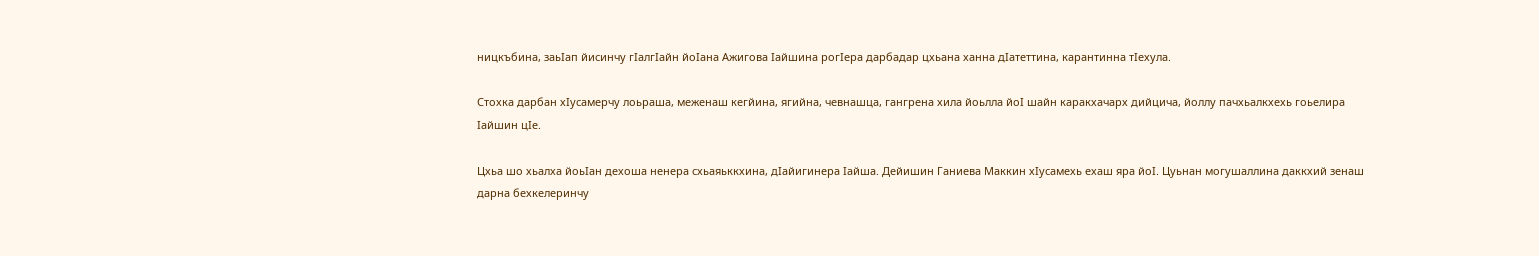ницкъбина, заьIап йисинчу гIалгIайн йоIана Ажигова Iайшина рогIера дарбадар цхьана ханна дIатеттина, карантинна тIехула.

Стохка дарбан хIусамерчу лоьраша, меженаш кегйина, ягийна, чевнашца, гангрена хила йоьлла йоI шайн каракхачарх дийцича, йоллу пачхьалкхехь гоьелира Iайшин цIе.

Цхьа шо хьалха йоьIан дехоша ненера схьаяьккхина, дIайигинера Iайша. Дейишин Ганиева Маккин хIусамехь ехаш яра йоI. Цуьнан могушаллина даккхий зенаш дарна бехкелеринчу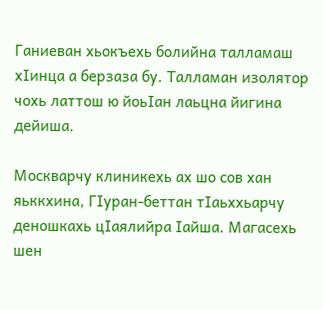Ганиеван хьокъехь болийна талламаш хIинца а берзаза бу. Талламан изолятор чохь латтош ю йоьIан лаьцна йигина дейиша.

Москварчу клиникехь ах шо сов хан яьккхина, ГIуран-беттан тIаьххьарчу деношкахь цIаялийра Iайша. Магасехь шен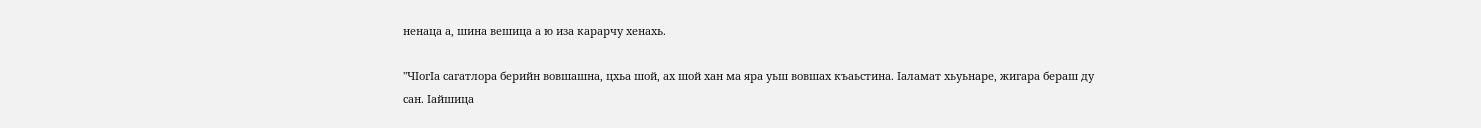ненаца а, шина вешица а ю иза карарчу хенахь.

"ЧIогIа сагатлора берийн вовшашна, цхьа шой, ах шой хан ма яра уьш вовшах къаьстина. Iаламат хьуьнаре, жигара бераш ду сан. Iайшица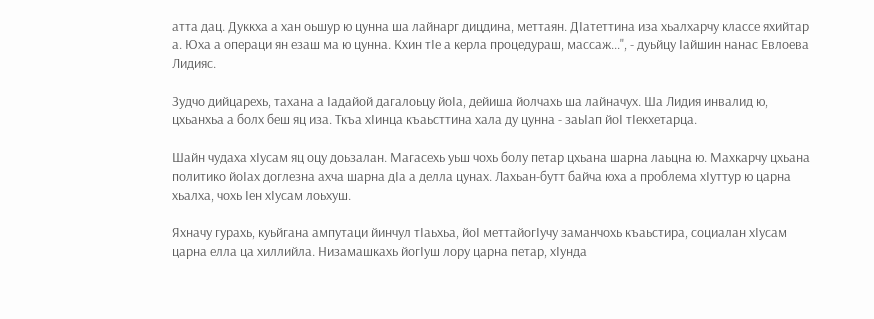атта дац. Дуккха а хан оьшур ю цунна ша лайнарг дицдина, меттаян. ДIатеттина иза хьалхарчу классе яхийтар а. Юха а операци ян езаш ма ю цунна. Кхин тIе а керла процедураш, массаж...", - дуьйцу Iайшин нанас Евлоева Лидияс.

Зудчо дийцарехь, тахана а Iадайой дагалоьцу йоIа, дейиша йолчахь ша лайначух. Ша Лидия инвалид ю, цхьанхьа а болх беш яц иза. Ткъа хIинца къаьсттина хала ду цунна - заьIап йоI тIекхетарца.

Шайн чудаха хIусам яц оцу доьзалан. Магасехь уьш чохь болу петар цхьана шарна лаьцна ю. Махкарчу цхьана политико йоIах доглезна ахча шарна дIа а делла цунах. Лахьан-бутт байча юха а проблема хIуттур ю царна хьалха, чохь Iен хIусам лоьхуш.

Яхначу гурахь, куьйгана ампутаци йинчул тIаьхьа, йоI меттайогIучу заманчохь къаьстира, социалан хIусам царна елла ца хиллийла. Низамашкахь йогIуш лору царна петар, хIунда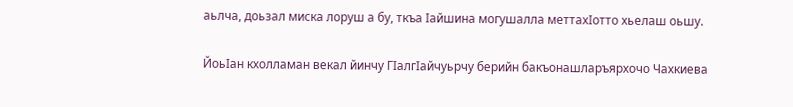аьлча, доьзал миска лоруш а бу, ткъа Iайшина могушалла меттахIотто хьелаш оьшу.

ЙоьIан кхолламан векал йинчу ГIалгIайчуьрчу берийн бакъонашларъярхочо Чахкиева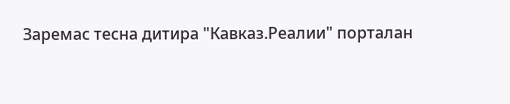Заремас тесна дитира "Кавказ.Реалии" порталан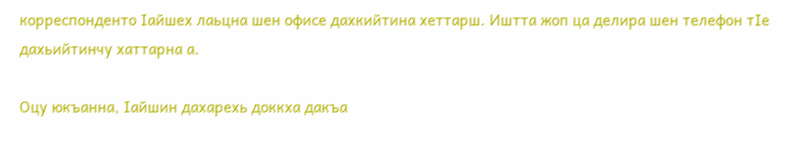корреспонденто Iайшех лаьцна шен офисе дахкийтина хеттарш. Иштта жоп ца делира шен телефон тIе дахьийтинчу хаттарна а.

Оцу юкъанна, Iайшин дахарехь доккха дакъа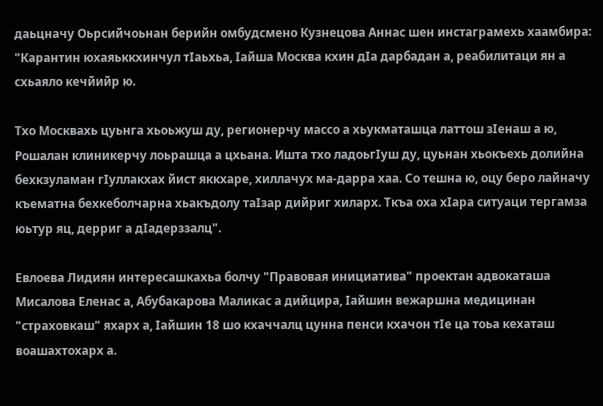даьцначу Оьрсийчоьнан берийн омбудсмено Кузнецова Аннас шен инстаграмехь хаамбира: "Карантин юхаяьккхинчул тIаьхьа, Iайша Москва кхин дIа дарбадан а, реабилитаци ян а схьаяло кечйийр ю.

Тхо Москвахь цуьнга хьоьжуш ду, регионерчу массо а хьукматашца латтош зIенаш а ю, Рошалан клиникерчу лоьрашца а цхьана. Ишта тхо ладоьгIуш ду, цуьнан хьокъехь долийна бехкзуламан гIуллакхах йист яккхаре, хиллачух ма-дарра хаа. Со тешна ю, оцу беро лайначу къематна бехкеболчарна хьакъдолу таIзар дийриг хиларх. Ткъа оха хIара ситуаци тергамза юьтур яц, дерриг а дIадерззалц".

Евлоева Лидиян интересашкахьа болчу "Правовая инициатива" проектан адвокаташа Мисалова Еленас а, Абубакарова Маликас а дийцира, Iайшин вежаршна медицинан "страховкаш" яхарх а, Iайшин 18 шо кхаччалц цунна пенси кхачон тIе ца тоьа кехаташ воашахтохарх а.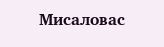Мисаловас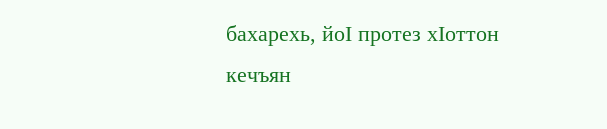бахарехь, йоI протез хIоттон кечъян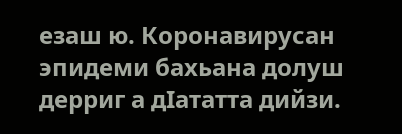езаш ю. Коронавирусан эпидеми бахьана долуш дерриг а дIататта дийзи.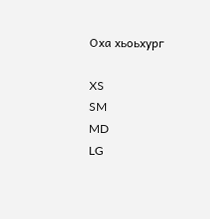Оха хьоьхург

XS
SM
MD
LG